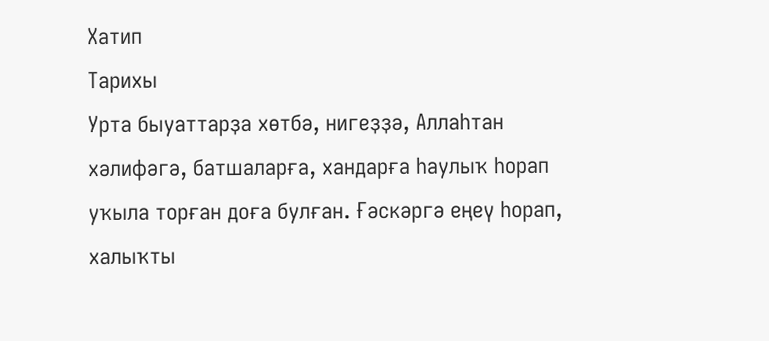Хатип
Тарихы
Урта быуаттарҙа хөтбә, нигеҙҙә, Аллаһтан хәлифәгә, батшаларға, хандарға һаулыҡ һорап уҡыла торған доға булған. Ғәскәргә еңеү һорап, халыҡты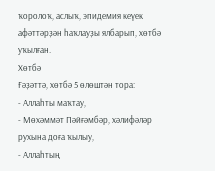ҡоролоҡ, аслыҡ, эпидемия кеүек афәттәрҙән һаҡлауҙы ялбарып, хөтбә уҡылған.
Хөтбә
Ғәҙәттә, хөтбә 5 өлөштән тора:
- Аллаһты маҡтау,
- Мөхәммәт Пәйғәмбәр, хәлифәләр рухына доға ҡылыу,
- Аллаһтың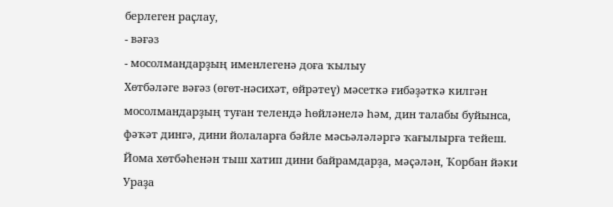берлеген раҫлау,
- вәғәз
- мосолмандарҙың именлегенә доға ҡылыу
Хөтбәләге вәғәз (өгөт-нәсихәт, өйрәтеү) мәсеткә ғибәҙәткә килгән мосолмандарҙың туған телендә һөйләнелә һәм, дин талабы буйынса, фәҡәт дингә, дини йолаларға бәйле мәсьәләләргә ҡағылырға тейеш.
Йома хөтбәһенән тыш хатип дини байрамдарҙа, мәҫәлән, Ҡорбан йәки Ураҙа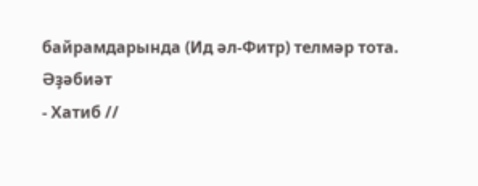байрамдарында (Ид әл-Фитр) телмәр тота.
Әҙәбиәт
- Хатиб //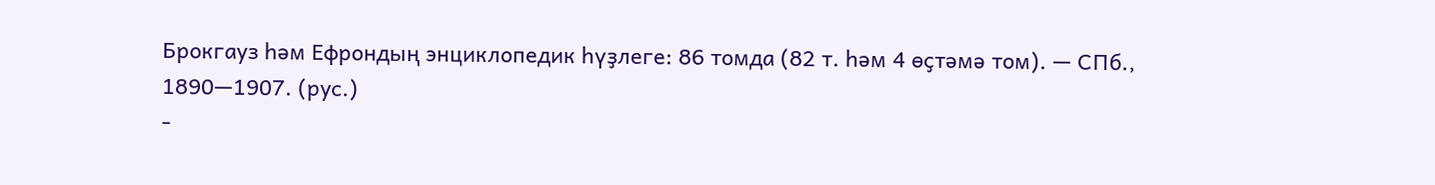Брокгауз һәм Ефрондың энциклопедик һүҙлеге: 86 томда (82 т. һәм 4 өҫтәмә том). — СПб., 1890—1907. (рус.)
-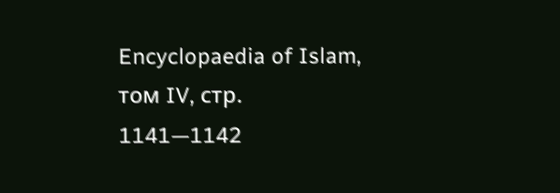Encyclopaedia of Islam, том IV, стр. 1141—1142